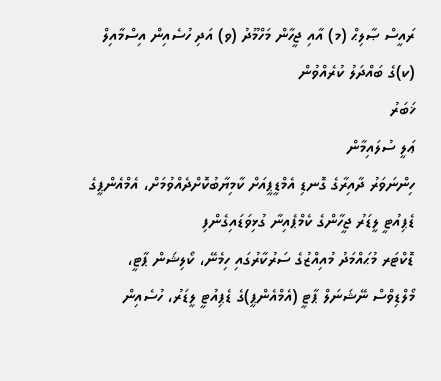ރައީސް ޞާލިޙް (މ) އާއި ޖީހާން މަހްމޫދު (ވ) އަދި ހުސެއިން އިސްމާއިލް (ކ)ގެ ބައްދަލު ކުރެއްވުން
ޚަބަރު
ޢަލީ ސުލައިމާން
ހިންނަވަރު ދާއިރާގެ ގޮނޑި އެމްޑީޕީއަށް ކާމިޔާބުކޮށްދެއްވުމަށް، އެމްއެންޕީގެ ޑެޕިއުޓީ ލީޑަރު ޖީހާންގެ ކެމްޕެއިނާ ގުޅިވަޑައިގެންފި
ޑޮކްޓަރ މުޙައްމަދު މުއިއްޒުގެ ސަރުކާރުގައި ހިމެނޭ، ކޯލިޝަން ޕާޓީ، މޯލްޑިވްސް ނޭޝަނަލް ޕާޓީ (އެމްއެންޕީ)ގެ ޑެޕިއުޓީ ލީޑަރު، ހުސެއިން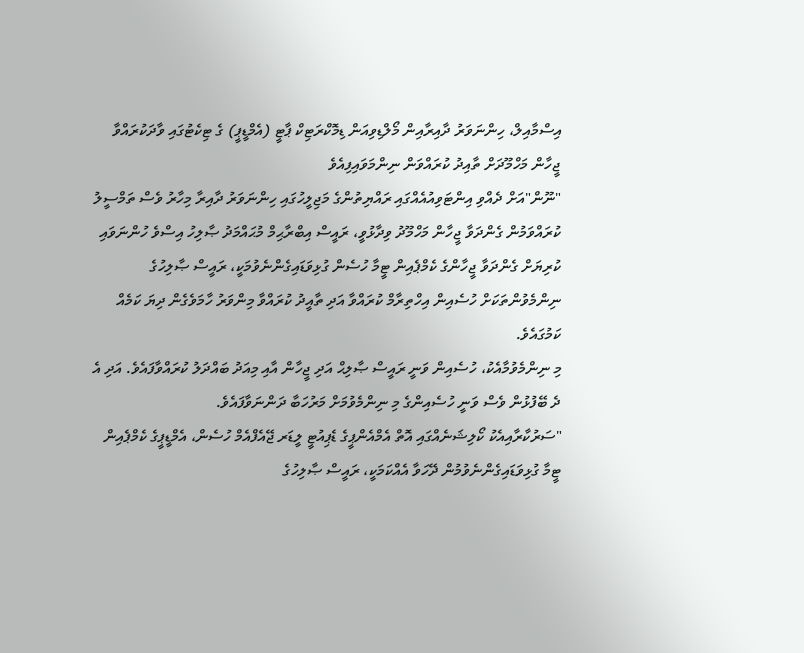އިސްމާއިލް، ހިންނަވަރު ދާއިރާއިން މޯލްޑިވިއަން ޑިމޮކްރަޓިކް ޕާޓީ (އެމްޑީޕީ) ގެ ޓިކެޓުގައި ވާދަކުރައްވާ ޖީހާން މަހްމޫދަށް ތާއިދު ކުރައްވަން ނިންމަވައިފިއެވެ
"ނޫން"އަށް ދެއްވި އިންޓަވިއުއެއްގައި ރައްޔިތުންގެ މަޖިލީހުގައި ހިންނަވަރު ދާއިރާ މިހާރު ވެސް ތަމްސީލު ކުރައްވަމުން ގެންދަވާ ޖީހާން މަހްމޫދު ވިދާޅުވީ، ރައީސް އިބްރާޙިމް މުޙައްމަދު ޞާލިހު އިސްވެ ހުންނަވައި ކުރިޔަށް ގެންދަވާ ޖީހާންގެ ކެމްޕެއިން ޓީމާ ހުސެން ގުޅިވަޑައިގެންނެވުމަކީ، ރައީސް ޞާލިހުގެ ނިންމެވުންތަކަށް ހުސެއިން އިހްތިރާމް ކުރައްވާ އަދި ތާއީދު ކުރައްވާ މިންވަރު ހާމަވެގެން ދިޔަ ކަމެއް ކަމުގައެވެ.
މި ނިންމެވުމާއެކު، ހުސެއިން ވަނީ ރައީސް ޞާލިޙް އަދި ޖީހާން އާއި މިއަދު ބައްދަލު ކުރައްވާފައެވެ. އަދި އެ ދެ ބޭފުޅުން ވެސް ވަނީ ހުސެއިންގެ މި ނިންމެވުމަށް މަރުހަބާ ދަންނަވާފައެވެ.
"ސަރުކާރާއިއެކު ކޯލިޝަނެއްގައި އޮތް އެމްއެންޕީގެ ޑެޕިއުޓީ ލީޑަރ ޖޭއެފްއެމް ހުސެން، އެމްޑީޕީގެ ކެމްޕެއިން ޓީމާ ގުޅިވަޑައިގެންނެވުމުން ދޭހަވާ އެއްކަމަކީ، ރައީސް ޞާލިހުގެ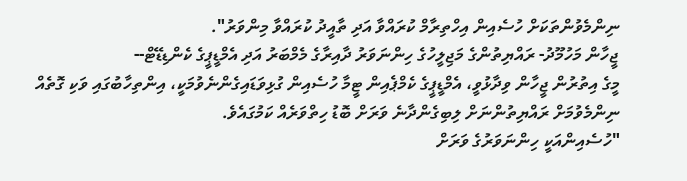ނިންމެވުންތަކަށް ހުސެއިން އިހްތިރާމް ކުރައްވާ އަދި ތާއީދު ކުރައްވާ މިންވަރު".
ޖީހާން މަހުމޫދު- ރައްޔިތުންގެ މަޖިލީހުގެ ހިންނަވަރު ދާއިރާގެ މެމްބަރު އަދި އެމްޑީޕީގެ ކެންޑިޑޭޓް--
މީގެ އިތުރުން ޖީހާން ވިދާޅުވީ، އެމްޑީޕީގެ ކެމްޕެއިން ޓީމާ ހުސެއިން ގުޅިވަޑައިގެންނެވުމަކީ، އިންތިހާބުގައި ވަކި ގޮތެއް ނިންމެވުމަށް ރައްޔިތުންނަށް ލިބިގެންދާނެ ވަރަށް ބޮޑު ހިތްވަރެއް ކަމުގައެވެ.
"ހުސެއިންއަކީ ހިންނަވަރުގެ ވަރަށް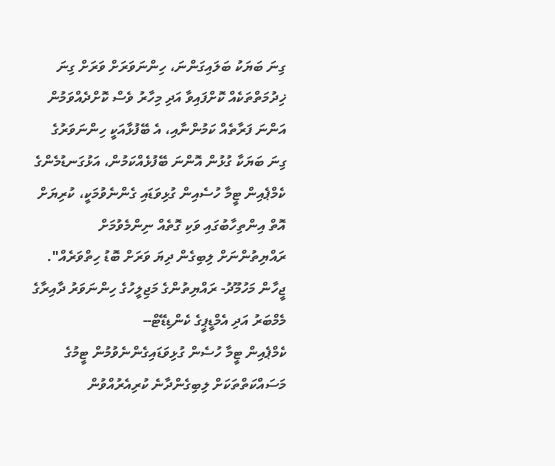ގިނަ ބަޔަކު ބަލައިގަންނަ، ހިންނަވަރަށް ވަރަށް ގިނަ ޚިދުމަތްތަކެއް ކޮށްފައިވާ އަދި މިހާރު ވެސް ކޮށްދެއްވަމުން އަންނަ ފަރާތެއް ކަމުންނާއި، އެ ބޭފުޅާއަކީ ހިންނަވަރުގެ ގިނަ ބަޔަކާ ގުޅުން އޮންނަ ބޭފުޅެއްކަމުން، އަޅުގަނޑުމެންގެ ކެމްޕެއިން ޓީމާ ހުސެއިން ގުޅިވަޑައި ގެންނެވުމަކީ، ކުރިޔަށް އޮތް އިންތިހާބުގައި ވަކި ގޮތެއް ނިންމެވުމަށް ރައްޔިތުންނަށް ލިބިގެން ދިޔަ ވަރަށް ބޮޑު ހިތްވަރެއް".
ޖީހާން މަހުމޫދު- ރައްޔިތުންގެ މަޖިލީހުގެ ހިންނަވަރު ދާއިރާގެ މެމްބަރު އަދި އެމްޑީޕީގެ ކެންޑިޑޭޓް--
ކެމްޕެއިން ޓީމާ ހުސެން ގުޅިވަޑައިގެންނެވުމުން ޓީމުގެ މަސައްކަތްތަކަށް ލިބިގެންދާނެ ކުރިއެރުއްވުން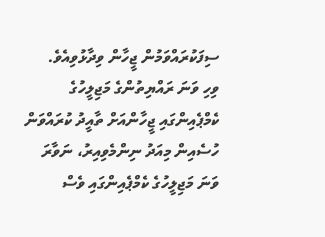ސިފަކުރައްވަމުން ޖީހާން ވިދާޅުވިއެވެ.
ވިހި ވަނަ ރައްޔިތުންގެ މަޖިލީހުގެ ކެމްޕެއިންގައި ޖީހާންއަށް ތާއީދު ކުރައްވަން ހުސެއިން މިއަދު ނިންމެވިއިރު، ނަވާރަ ވަނަ މަޖިލީހުގެ ކެމްޕެއިންގައި ވެސް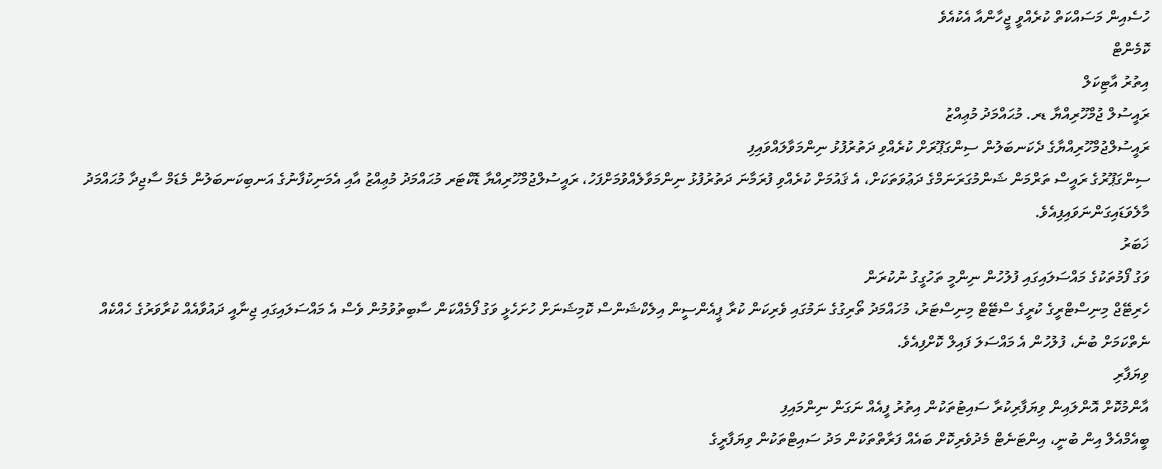ހުސެއިން މަސައްކަތް ކުރެއްވީ ޖީހާންއާ އެކުއެވެ
ކޮމެންޓް
އިތުރު އާޓިކަލް
ރައީސުލް ޖުމްހޫރިއްޔާ ޑރ. މުޙައްމަދު މުޢިއްޒު
ރައީސުލްޖުމްހޫރިއްޔާގެ ދެކަނބަލުން ސިންގަޕޫރަށް ކުރެއްވި ދަތުރުފުޅު ނިންމަވާލައްވައިފި
ސިންގަޕޫރުގެ ރައީސް ތަރްމަން ޝަންމުގަރަނަމްގެ ދަޢުވަތަކަށް، އެ ޤައުމަށް ކުރެއްވި ފުރަމާނަ ދަތުރުފުޅު ނިންމަވާލެއްވުމަށްފަހު، ރައީސުލްޖުމްހޫރިއްޔާ ޑޮކްޓަރ މުޙައްމަދު މުޢިއްޒު އާއި އެމަނިކުފާނުގެ އަނބިކަނބަލުން މެޑަމް ސާޖިދާ މުޙައްމަދު މާލެވަޑައިގަންނަވައިފިއެވެ.
ޚަބަރު
ވަގު ފޯމުތަކުގެ މައްސަލައިގައި ފުލުހުން ނިންމީ ތަހުގީގު ނުކުރަން
ހެރިޓޭޖް މިނިސްޓްރީގެ ކުރީގެ ސްޓޭޓް މިނިސްޓަރު، މުހައްމަދު ތޯރިގުގެ ނަމުގައި ވެރިކަން ކުރާ ޕީއެންސީން އިލެކްޝަންސް ކޮމިޝަނަށް ހުށަހެޅީ ވަގު ފޯމެއްކަން ސާބިތުވުމުން ވެސް އެ މައްސަލައިގައި ޖިނާއީ ދައުވާއެއް ކުރާވަރުގެ ހެއްކެއް ނެތްކަމަށް ބުނެ، ފުލުހުން އެ މައްސަލަ ފައިލް ކޮށްފިއެވެ.
ވިޔަފާރި
އާންމުކޮށް އޮންލައިން ވިޔަފާރިކުރާ ސައިޓުތަކުން އިތުރު ފީއެއް ނަގަން ނިންމައިފި
ބީއެމްއެލް އިން ބުނީ، އިންޓަނެޓް މެދުވެރިކޮށް ބައެއް ފަރާތްތަކުން މަދު ސައިޓްތަކުން ވިޔަފާރީގެ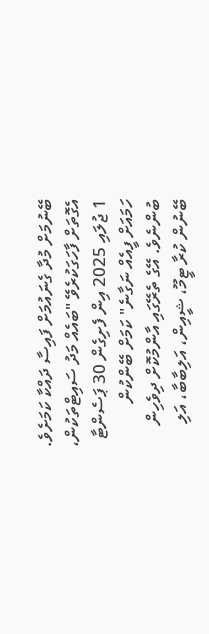ބޭނުމަށް މުދާ ގެނައުމަށް ފައިސާ ދައްކާ ކަމަށެވެ. އެގޮތަށް ފާހަގަކުރެވޭ "ބައެއް މަދު ސައިޓްތަކުން، 1 ޖުލައި 2025 އިން ފެށިގެން 30 ޕަސެންޓާ ހަމައަށް ފީއެއް ނަގާނެ" ކަމަށް ބޭންކުން ބުންނެވެ. އޭގެ ތެރޭގައި އާންމުކޮށް ދިވެހިން ބޭނުން ކުރާ ޓީމޫ، ޝީއިން، އަލިބާބާ، އަލި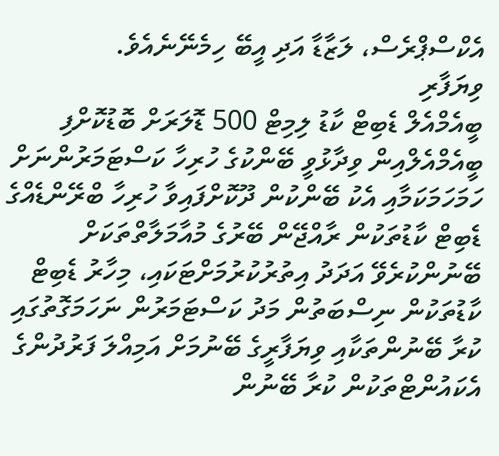އެކްސްޕްރެސް، ލަޒާޑާ އަދި އީބޭ ހިމެނޭނެއެވެ.
ވިޔަފާރި
ބީއެމްއެލް ޑެބިޓް ކާޑު ލިމިޓް 500 ޑޮލަރަށް ބޮޑުކޮށްފި
ބީއެމްއެލްއިން ވިދާޅުވީ ބޭންކުގެ ހުރިހާ ކަސްޓަމަރުންނަށް ހަމަހަމަކަމާއި އެކު ބޭންކުން ދޫކޮށްފައިވާ ހުރިހާ ބްރޭންޑެއްގެ ޑެބިޓް ކާޑުތަކުން ރާއްޖޭން ބޭރުގެ މުއާމަލާތްތަކަށް ބޭނުންކުރެވޭ އަދަދު އިތުރުކުރުމަށްޓަކައި، މިހާރު ޑެބިޓް ކާޑުތަކުން ނިސްބަތުން މަދު ކަސްޓަމަރުން ނަހަމަގޮތުގައި ކުރާ ބޭނުންތަކާއި ވިޔަފާރީގެ ބޭނުމަށް އަމިއްލަ ފަރުދުންގެ އެކައުންޓްތަކުން ކުރާ ބޭނުން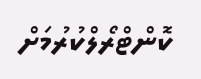ކޮންޓްރޯލްކުރުމަށް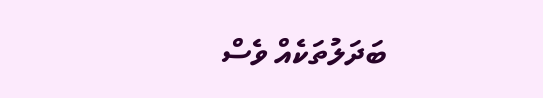ބަދަލުތަކެއް ވެސް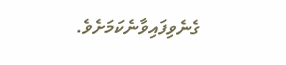ގެނެވިފައިވާނެކަމަށެވެ.